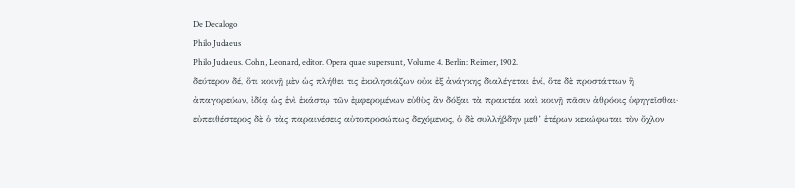De Decalogo
Philo Judaeus
Philo Judaeus. Cohn, Leonard, editor. Opera quae supersunt, Volume 4. Berlin: Reimer, 1902.
δεύτερον δέ, ὅτι κοινῇ μὲν ὡς πλήθει τις ἐκκλησιάζων οὐκ ἐξ ἀνάγκης διαλέγεται ἑνί, ὅτε δὲ προστάττων ἢ ἀπαγορεύων, ἰδίᾳ ὡς ἑνὶ ἑκάστῳ τῶν ἐμφερομένων εὐθὺς ἂν δόξαι τὰ πρακτέα καὶ κοινῇ πᾶσιν ἀθρόοις ὑφηγεῖσθαι· εὐπειθέστερος δὲ ὁ τὰς παραινέσεις αὐτοπροσώπως δεχόμενος, ὁ δὲ συλλήβδην μεθ’ ἑτέρων κεκώφωται τὸν ὄχλον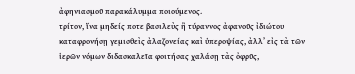ἀφηνιασμοῦ παρακάλυμμα ποιούμενος.
τρίτον, ἵνα μηδείς ποτε βασιλεὺς ἢ τύραννος ἀφανοῦς ἰδιώτου καταφρονήσῃ γεμισθεὶς ἀλαζονείας καὶ ὑπεροψίας, ἀλλ’ εἰς τὰ τῶν ἱερῶν νόμων διδασκαλεῖα φοιτήσας χαλάσῃ τὰς ὀφρῦς,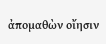ἀπομαθὼν οἴησιν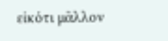εἰκότι μᾶλλον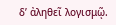δ’ ἀληθεῖ λογισμῷ.